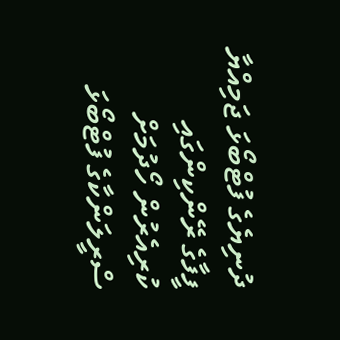ދުނިޔެގެ ފުޓްބޯޅަ ޖަމިއްޔާ ފީފާގެ ރޭންކިންގައި ކުރިއެރުން ހޯދުމަށް ސްރީލަންކާގެ ފުޓްބޯޅަ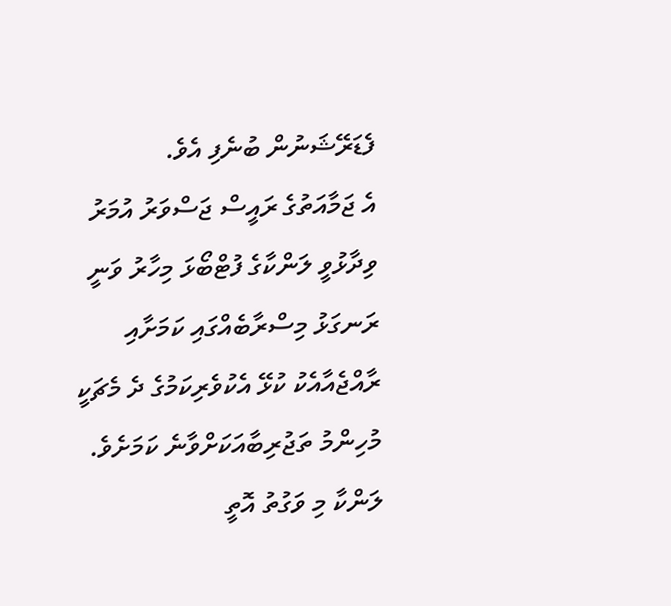ފެޑަރޭޝަނުން ބުނެފި އެވެ.
އެ ޖަމާއަތުގެ ރައީސް ޖަސްވަރު އުމަރު ވިދާޅުވީ ލަންކާގެ ފުޓްބޯޅަ މިހާރު ވަނީ ރަނގަޅު މިސްރާބެއްގައި ކަމަށާއި ރާއްޖެއާއެކު ކުޅޭ އެކުވެރިކަމުގެ ދެ މެޗަކީ މުހިންމު ތަޖުރިބާއަކަށްވާނެ ކަމަށެވެ.
ލަންކާ މި ވަގުތު އޮތީ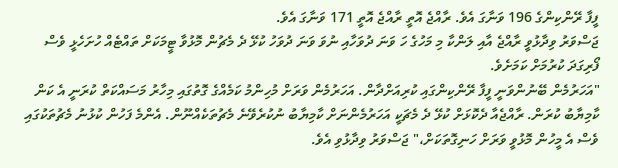ފީފާ ރޭންކިންގެ 196 ވަނާގަ އެވެ. ރާއްޖެ އޮތީ ރާއްޖެ އޮތީ 171 ވަނާގަ އެވެ.
ޖަސްވަރު ވިދާޅުވީ ރާއްޖެ އާއި ލަންކާ މި މަހުގެ ހަ ވަނަ ދުވަހާއި ނުވަ ވަނަ ދުވަހު ކުޅޭ ދެ މެޗުން މޮޅުވާ ޓީމަކަށް ތައްޓެއް ހުށަހެޅީ ވެސް ފޯރިގަދަ ކުރުމަށް ކަމަށެވެ.
"އަހަރުމެން ބޭނުންވަނީ ފީފާ ރޭންކިންގައި ކުރިއަށްދާން. އަހަރުމެން ވަރަށް މުހިންމު ކަމެއްގެ ގޮތުގައި މިހާރު މަސައްކަތް ކުރަނީ އެ ކަން ކާމިޔާބު ކުރަން. ރާއްޖެއާ ދެކޮޅަށް ކުޅޭ ދެ މެޗަކީ އަހަރުމެންނަށް ކާމިޔާބު ނުކުރެވޭނެ މެޗުތަކެއްނޫން. އެންމެ ފަހުން ކުޅުނު މެޗުތަކުގައި ވެސް އެ މީހުން މޮޅުވީ ވަރަށް ހަނިގޮތަކަށް،" ޖަސްވަރު ވިދާޅުވި އެވެ.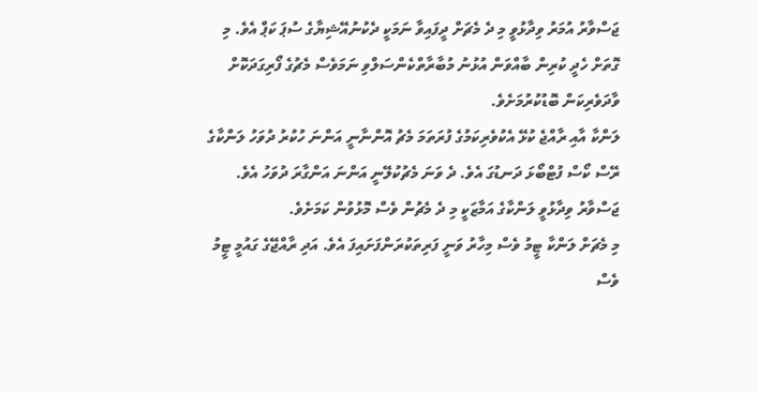ޖަސްވާރު އުމަރު ވިދާޅުވީ މި ދެ މެޗަށް ދީފައިވާ ނަމަކީ ދެކުނުއޭޝިޔާގެ ސުޕަ ކަޕް އެވެ. މި ގޮތަށް ހެދީ ކުރިން ބާއްވަން އުޅުނު މުބާރާތްކެންސަލްވި ނަމަވެސް މެޗުގެ ފޯރިގަދަކޮށް ވާދަވެރިކަން ބޮޑުކުރުމަށެވެ.
ލަންކާ އާއި ރާއްޖެ ކުޅޭ އެކުވެރިކަމުގެ ފުރަތަމަ މެޗު އޮންނާނީ އަންނަ ހުކުރު ދުވަހު ލަންކާގެ ރޭސް ކޯސް ފުޓްބޯޅަ ދަނޑުގަ އެވެ. ދެ ވަނަ މެޗުކުލޭނީ އަންނަ އަންގާރަ ދުވަހު އެވެ. ޖަސްވާރު ވިދާޅުވީ ލަންކާގެ އަމާޒަކީ މި ދެ މެޗުން ވެސް މޮޅުވުން ކަމަށެވެ.
މި މެޗަށް ލަންކާ ޓީމު ވެސް މިހާރު ވަނީ ފަރިތަކުރަންފަށައިފަ އެވެ. އަދި ރާއްޖޭގެ ގައުމީ ޓީމު ވެސް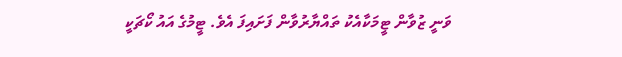ވަނީ ޒުވާން ޓީމަކާއެކު ތައްޔާރުވާން ފަށައިފަ އެވެ. ޓީމުގެ އައު ކޯޗަކީ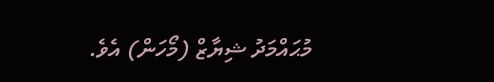މުޙައްމަދު ޝިޔާޒް (މޯހަން) އެވެ.